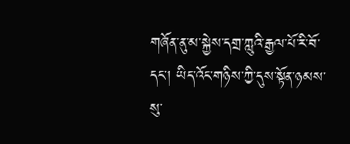གཞོན་ནུ་མ་སྐྱེས་དགྲ་ཀླུའི་རྒྱལ་པོ་རི་བོ་དང་། ཡིད་འོང་གཉིས་ཀྱི་དུས་སྟོན་ཉམས་སུ་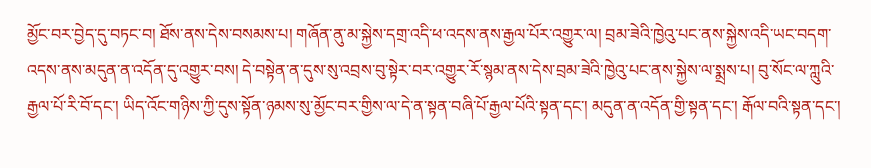མྱོང་བར་བྱེད་དུ་བཏང་བ། ཐོས་ནས་དེས་བསམས་པ། གཞོན་ནུ་མ་སྐྱེས་དགྲ་འདི་ཕ་འདས་ནས་རྒྱལ་པོར་འགྱུར་ལ། བྲམ་ཟེའི་ཁྱེའུ་པང་ནས་སྐྱེས་འདི་ཡང་བདག་འདས་ནས་མདུན་ན་འདོན་དུ་འགྱུར་བས། དེ་བསྟེན་ན་དུས་སུ་འབྲས་བུ་སྟེར་བར་འགྱུར་རོ་སྙམ་ནས་དེས་བྲམ་ཟེའི་ཁྱེའུ་པང་ནས་སྐྱེས་ལ་སྨྲས་པ། བུ་སོང་ལ་ཀླུའི་རྒྱལ་པོ་རི་བོ་དང་། ཡིད་འོང་གཉིས་ཀྱི་དུས་སྟོན་ཉམས་སུ་མྱོང་བར་གྱིས་ལ་དེ་ན་སྟན་བཞི་པོ་རྒྱལ་པོའི་སྟན་དང་། མདུན་ན་འདོན་གྱི་སྟན་དང་། རྒོལ་བའི་སྟན་དང་།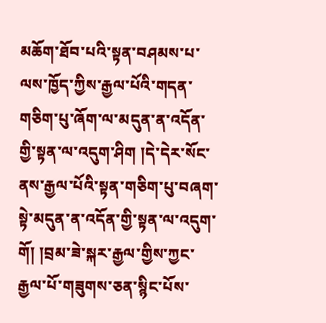མཆོག་ཐོབ་པའི་སྟན་བཤམས་པ་ལས་ཁྱོད་ཀྱིས་རྒྱལ་པོའི་གདན་གཅིག་པུ་ཞོག་ལ་མདུན་ན་འདོན་གྱི་སྟན་ལ་འདུག་ཤིག །དེ་དེར་སོང་ནས་རྒྱལ་པོའི་སྟན་གཅིག་པུ་བཞག་སྟེ་མདུན་ན་འདོན་གྱི་སྟན་ལ་འདུག་གོ། །བྲམ་ཟེ་སྐར་རྒྱལ་གྱིས་ཀྱང་རྒྱལ་པོ་གཟུགས་ཅན་སྙིང་པོས་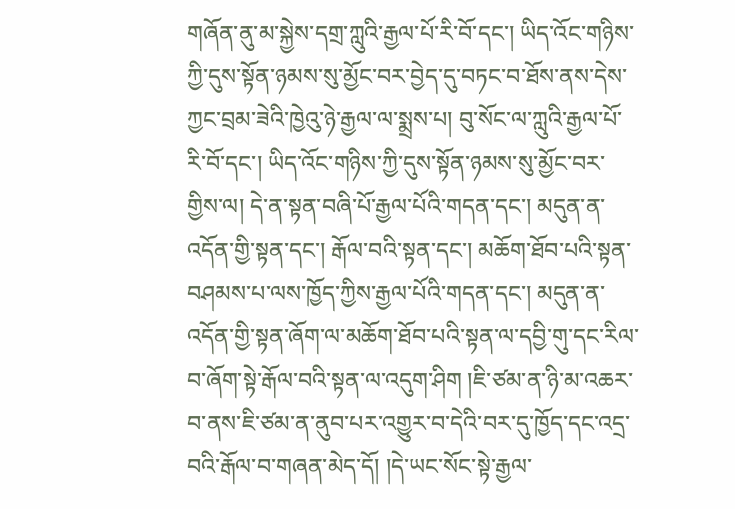གཞོན་ནུ་མ་སྐྱེས་དགྲ་ཀླུའི་རྒྱལ་པོ་རི་བོ་དང་། ཡིད་འོང་གཉིས་ཀྱི་དུས་སྟོན་ཉམས་སུ་མྱོང་བར་བྱེད་དུ་བཏང་བ་ཐོས་ནས་དེས་ཀྱང་བྲམ་ཟེའི་ཁྱེའུ་ཉེ་རྒྱལ་ལ་སྨྲས་པ། བུ་སོང་ལ་ཀླུའི་རྒྱལ་པོ་རི་བོ་དང་། ཡིད་འོང་གཉིས་ཀྱི་དུས་སྟོན་ཉམས་སུ་མྱོང་བར་གྱིས་ལ། དེ་ན་སྟན་བཞི་པོ་རྒྱལ་པོའི་གདན་དང་། མདུན་ན་འདོན་གྱི་སྟན་དང་། རྒོལ་བའི་སྟན་དང་། མཆོག་ཐོབ་པའི་སྟན་བཤམས་པ་ལས་ཁྱོད་ཀྱིས་རྒྱལ་པོའི་གདན་དང་། མདུན་ན་འདོན་གྱི་སྟན་ཞོག་ལ་མཆོག་ཐོབ་པའི་སྟན་ལ་དབྱི་གུ་དང་རིལ་བ་ཞོག་སྟེ་རྒོལ་བའི་སྟན་ལ་འདུག་ཤིག །ཇི་ཙམ་ན་ཉི་མ་འཆར་བ་ནས་ཇི་ཙམ་ན་ནུབ་པར་འགྱུར་བ་དེའི་བར་དུ་ཁྱོད་དང་འདྲ་བའི་རྒོལ་བ་གཞན་མེད་དོ། །དེ་ཡང་སོང་སྟེ་རྒྱལ་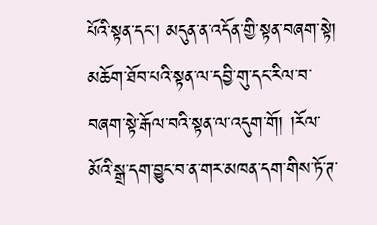པོའི་སྟན་དང་། མདུན་ན་འདོན་གྱི་སྟན་བཞག་སྟེ། མཆོག་ཐོབ་པའི་སྟན་ལ་དབྱི་གུ་དང་རིལ་བ་བཞག་སྟེ་རྒོལ་བའི་སྟན་ལ་འདུག་གོ། །རོལ་མོའི་སྒྲ་དག་བྱུང་བ་ན་གར་མཁན་དག་གིས་ཏོ་ཊ་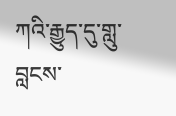ཀའི་རྒྱུད་དུ་གླུ་བླངས་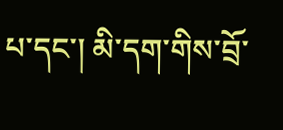པ་དང་། མི་དག་གིས་བྲོ་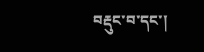བརྡུང་བ་དང་།